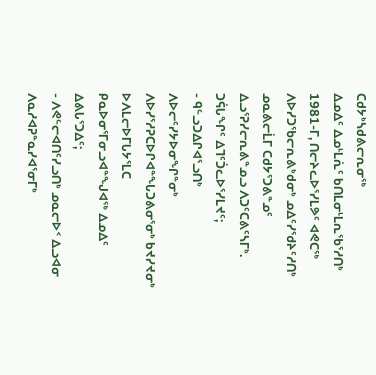ᑕᑯᔭᒃᓴᑯᕕᓕᕆᓂᖅ
ᐃᓄᐃᑦ ᐃᓄᒻᒪᕇᑦ ᑲᑎᒪᓂᒻᒪᕆᖃᕐᓱᑎᒃ 1981-ᒥ, ᑎᓕᔨᓚᐅᕐᓯᒪᕗᑦ ᐊᕙᑕᖅ ᐱᐅᓯᑐᖃᓕᕆᕕᒃᑯᓂᒃ ᓄᐃᑦᓯᖁᔨᑦᓱᑎᒃ ᓄᓇᕕᓕᒫᒥ ᑕᑯᔭᕐᑐᕕᓐᓄᑦ ᐃᓗᕐᕈᓯᓕᕆᕕᓐᓄᓗ ᐱᑐᑦᑕᕕᑦᓴᒥᒃ.
ᑐᕌᒐᖏᑦ ᐃᒣᑦᑑᓚᐅᕐᓯᒪᔪᑦ;
- ᑫᓪᓗᑐᐃᒋᐊᕐᓗᑎᒃ ᐱᐅᓕᑦᓯᔭᐅᓂᖏᓐᓂᒃ ᐱᐅᓯᕐᓱᕈᑕᐅᒋᐊᓐᖓᑐᕕᓂᕐᓂᒃ ᑲᔪᓯᔪᓂᒃ ᐅᐱᒪᓕᐅᒥᒐᔭᕐᒪᑕ ᑭᓇᐅᓂᕐᒥᓂᓗᐊᓐᖑᐊᖅ ᐃᓄᐃᑦ ᐃᕕᒐᕐᑐᐃᑦ;
- ᐱᕙᓪᓕᐊᑎᑦᓯᓗᑎᒃ ᓄᓇᓕᐅᑉ ᐃᓗᐊᓂ ᐱᓇᓱᐊᕈᓐᓇᓯᐊᕐᓂᒥᒃ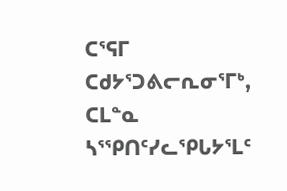ᑕᕐᕋᒥ ᑕᑯᔭᕐᑐᕕᓕᕆᓂᕐᒥᒃ, ᑕᒪᓐᓇ ᓴᕐᕿᑎᑦᓯᓚᕿᒐᔭᕐᒪᑦ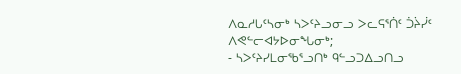ᐱᓇᓱᒐᑦᓴᓂᒃ ᓴᐳᑦᔨᓗᓂᓗ ᐳᓚᕋᕐᑏᑦ ᑑᔩᓰᑦ ᐱᕙᓪᓕᐊᔭᐅᓂᖓᓂᒃ;
- ᓴᐳᑦᔨᓯᒪᓂᖃᕐᓗᑎᒃ ᑫᓪᓗᑐᐃᓗᑎᓗ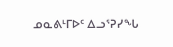ᓄᓇᕕᒻᒥᐅᑦ ᐃᓗᕐᕈᓯᖓ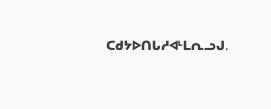ᑕᑯᔭᐅᑎᒐᓱᐊᒻᒪᕆᓗᒍ.